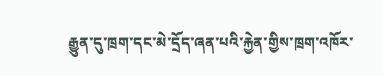རྒྱུན་དུ་ཁྲག་དང་མེ་དྲོད་ཞན་པའི་རྐྱེན་གྱིས་ཁྲག་འཁོར་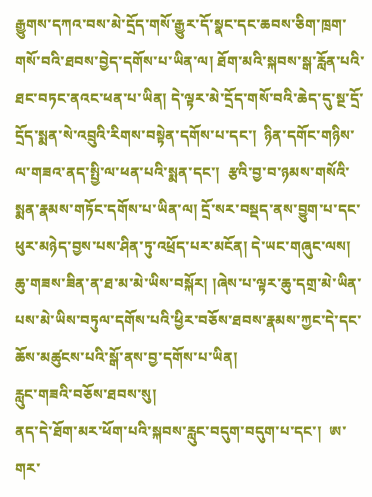རྒྱུགས་དཀའ་བས་མེ་དྲོད་གསོ་རྒྱུར་དོ་སྣང་དང་ཆབས་ཅིག་ཁྲག་གསོ་བའི་ཐབས་བྱེད་དགོས་པ་ཡིན་ལ། ཐོག་མའི་སྐབས་སྒ་རློན་པའི་ཐང་བཏང་ནའང་ཕན་པ་ཡིན། དེ་ལྟར་མེ་དྲོད་གསོ་བའི་ཆེད་དུ་སྔ་དྲོ་དྲོད་སྨན་སེ་འབྲུའི་རིགས་བསྟེན་དགོས་པ་དང་།  ཉིན་དགོང་གཉིས་ལ་གཟའ་ནད་སྤྱི་ལ་ཕན་པའི་སྨན་དང་།  རྩའི་བྱ་བ་ཉམས་གསོའི་སྨན་རྣམས་གཏོང་དགོས་པ་ཡིན་ལ། དྲོ་སར་བསྡད་ནས་བྱུག་པ་དང་ཕུར་མཉེད་བྱས་པས་ཤིན་ཏུ་འཕྲོད་པར་མངོན། དེ་ཡང་གཞུང་ལས། ཆུ་གཟས་ཟིན་ན་ཐ་མ་མེ་ཡིས་བསྐོར། །ཞེས་པ་ལྟར་ཆུ་དགྲ་མེ་ཡིན་པས་མེ་ཡིས་བཏུལ་དགོས་པའི་ཕྱིར་བཅོས་ཐབས་རྣམས་ཀྱང་དེ་དང་ཆོས་མཚུངས་པའི་སྒོ་ནས་བྱ་དགོས་པ་ཡིན།
རླུང་གཟའི་བཅོས་ཐབས་སུ།
ནད་དེ་ཐོག་མར་ཕོག་པའི་སྐབས་རླུང་བདུག་བདུག་པ་དང་།  ཨ་གར་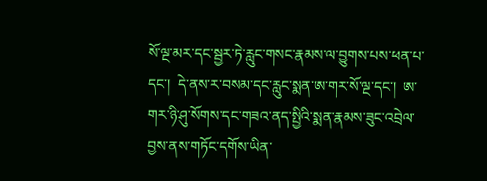སོ་ལྔ་མར་དང་སྦྱར་ཏེ་རླུང་གསང་རྣམས་ལ་བྱུགས་པས་ཕན་པ་དང་།  དེ་ནས་ར་བསམ་དང་རླུང་སྨན་ཨ་གར་སོ་ལྔ་དང་།  ཨ་གར་ཉི་ཤུ་སོགས་དང་གཟའ་ནད་སྤྱིའི་སྨན་རྣམས་ཟུང་འབྲེལ་བྱས་ནས་གཏོང་དགོས་ཡིན་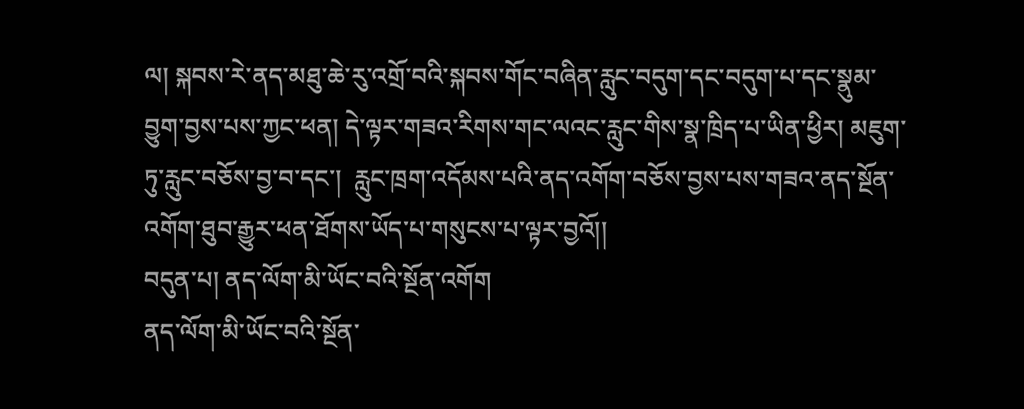ལ། སྐབས་རེ་ནད་མཐུ་ཆེ་རུ་འགྲོ་བའི་སྐབས་གོང་བཞིན་རླུང་བདུག་དང་བདུག་པ་དང་སྣུམ་བྱུག་བྱས་པས་ཀྱང་ཕན། དེ་ལྟར་གཟའ་རིགས་གང་ལའང་རླུང་གིས་སྣ་ཁྲིད་པ་ཡིན་ཕྱིར། མཇུག་ཏུ་རླུང་བཅོས་བྱ་བ་དང་།  རླུང་ཁྲག་འདོམས་པའི་ནད་འགོག་བཅོས་བྱས་པས་གཟའ་ནད་སྔོན་འགོག་ཐུབ་རྒྱུར་ཕན་ཐོགས་ཡོད་པ་གསུངས་པ་ལྟར་བྱའོ།།
བདུན་པ། ནད་ལོག་མི་ཡོང་བའི་སྔོན་འགོག
ནད་ལོག་མི་ཡོང་བའི་སྔོན་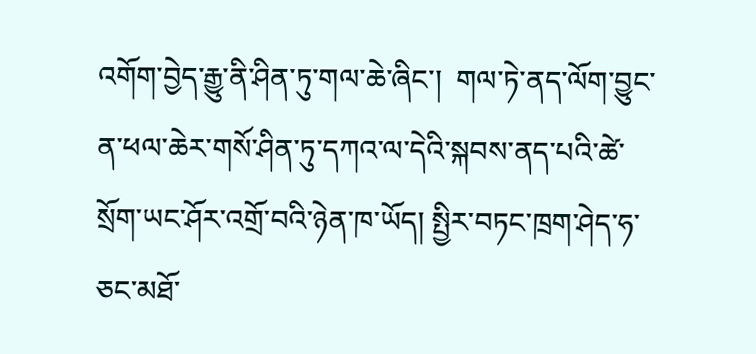འགོག་བྱེད་རྒྱུ་ནི་ཤིན་ཏུ་གལ་ཆེ་ཞིང་།  གལ་ཏེ་ནད་ལོག་བྱུང་ན་ཕལ་ཆེར་གསོ་ཤིན་ཏུ་དཀའ་ལ་དེའི་སྐབས་ནད་པའི་ཚེ་སྲོག་ཡང་ཤོར་འགྲོ་བའི་ཉེན་ཁ་ཡོད། སྤྱིར་བཏང་ཁྲག་ཤེད་ཧ་ཅང་མཐོ་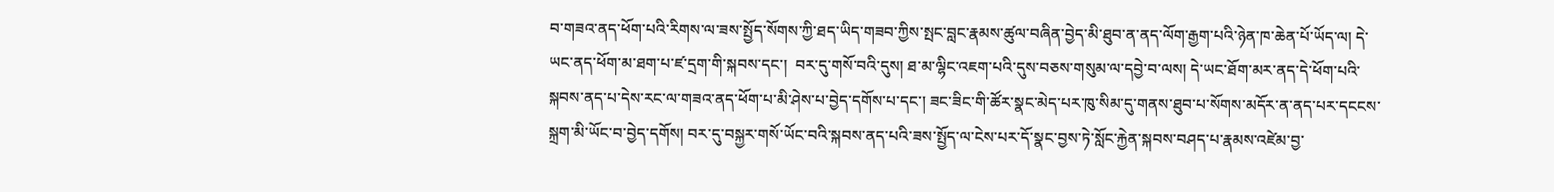བ་གཟའ་ནད་ཕོག་པའི་རིགས་ལ་ཟས་སྤྱོད་སོགས་ཀྱི་ཐད་ཡིད་གཟབ་ཀྱིས་སྤང་བླང་རྣམས་ཚུལ་བཞིན་བྱེད་མི་ཐུབ་ན་ནད་ལོག་རྒྱག་པའི་ཉེན་ཁ་ཆེན་པོ་ཡོད་ལ། དེ་ཡང་ནད་ཕོག་མ་ཐག་པ་ཛ་དྲག་གི་སྐབས་དང་།  བར་དུ་གསོ་བའི་དུས། ཐ་མ་ལྷིང་འཇག་པའི་དུས་བཅས་གསུམ་ལ་དབྱེ་བ་ལས། དེ་ཡང་ཐོག་མར་ནད་དེ་ཕོག་པའི་སྐབས་ནད་པ་དེས་རང་ལ་གཟའ་ནད་ཕོག་པ་མི་ཤེས་པ་བྱེད་དགོས་པ་དང་། ཟང་ཟིང་གི་ཚོར་སྣང་མེད་པར་ཁུ་སིམ་དུ་གནས་ཐུབ་པ་སོགས་མདོར་ན་ནད་པར་དངངས་སྐྲག་མི་ཡོང་བ་བྱེད་དགོས། བར་དུ་བསྐྱར་གསོ་ཡོང་བའི་སྐབས་ནད་པའི་ཟས་སྤྱོད་ལ་ངེས་པར་དོ་སྣང་བྱས་ཏེ་སློང་རྐྱེན་སྐབས་བཤད་པ་རྣམས་འཛེམ་བྱ་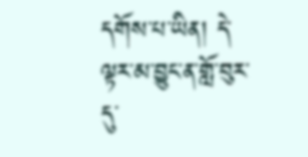དགོས་པ་ཡིན། དེ་ལྟར་མ་བྱུང་ན་གློ་བུར་དུ་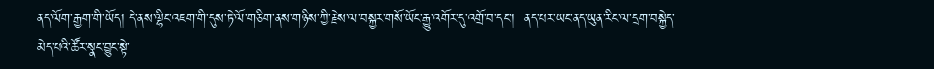ནད་ལོག་རྒྱག་གི་ཡོད། དེ་ནས་ལྷིང་འཇག་གི་དུས་ཏེ་ལོ་གཅིག་ནས་གཉིས་ཀྱི་རྗེས་ལ་བསྐྱར་གསོ་ཡོང་རྒྱུ་འགོར་དུ་འགྲོ་བ་དང་།  ནད་པར་ཡང་ནད་ཡུན་རིང་ལ་དྲག་བསྐྱེད་མེད་པའི་ཚོར་སྣང་བྱུང་སྟེ་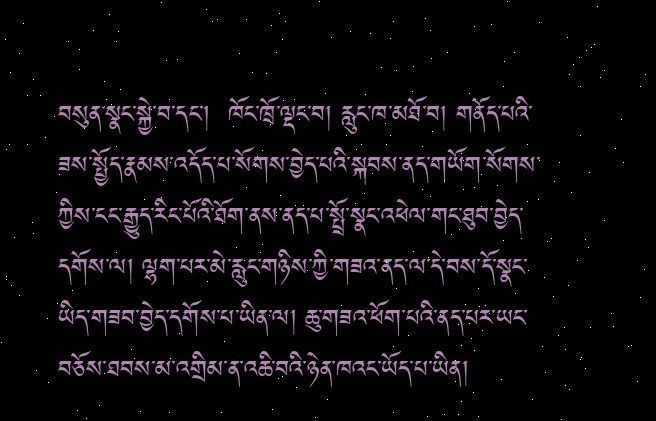བསུན་སྣང་སྐྱེ་བ་དང་།  ཁོང་ཁྲོ་ལྡང་བ། རླུང་ཁ་མཐོ་བ། གནོད་པའི་ཟས་སྤྱོད་རྣམས་འདོད་པ་སོགས་བྱེད་པའི་སྐབས་ནད་གཡོག་སོགས་ཀྱིས་ངང་རྒྱུད་རིང་པོའི་ཐོག་ནས་ནད་པ་སྤྲོ་སྣང་འཕེལ་གང་ཐུབ་བྱེད་དགོས་ལ། ལྷག་པར་མེ་རླུང་གཉིས་ཀྱི་གཟའ་ནད་ལ་དེ་བས་དོ་སྣང་ཡིད་གཟབ་བྱེད་དགོས་པ་ཡིན་ལ། ཆུ་གཟའ་ཕོག་པའི་ནད་པར་ཡང་བཅོས་ཐབས་མ་འགྲིམ་ན་འཆི་བའི་ཉེན་ཁའང་ཡོད་པ་ཡིན།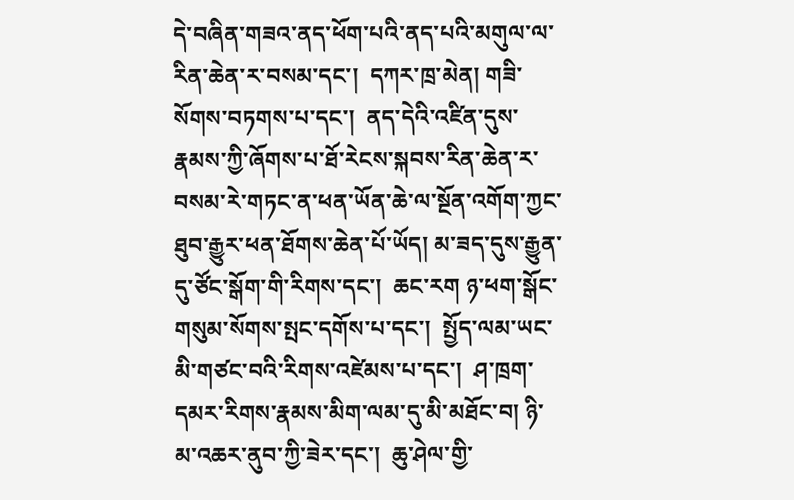དེ་བཞིན་གཟའ་ནད་ཕོག་པའི་ནད་པའི་མགུལ་ལ་རིན་ཆེན་ར་བསམ་དང་།  དཀར་ཁྲ་མེན། གཟི་སོགས་བཏགས་པ་དང་།  ནད་དེའི་འཛིན་དུས་རྣམས་ཀྱི་ཞོགས་པ་ཐོ་རེངས་སྐབས་རིན་ཆེན་ར་བསམ་རེ་གཏང་ན་ཕན་ཡོན་ཆེ་ལ་སྔོན་འགོག་ཀྱང་ཐུབ་རྒྱུར་ཕན་ཐོགས་ཆེན་པོ་ཡོད། མ་ཟད་དུས་རྒྱུན་དུ་ཙོང་སྒོག་གི་རིགས་དང་།  ཆང་རག ཉ་ཕག་སྒོང་གསུམ་སོགས་སྤང་དགོས་པ་དང་།  སྤྱོད་ལམ་ཡང་མི་གཙང་བའི་རིགས་འཛེམས་པ་དང་།  ཤ་ཁྲག་དམར་རིགས་རྣམས་མིག་ལམ་དུ་མི་མཐོང་བ། ཉི་མ་འཆར་ནུབ་ཀྱི་ཟེར་དང་།  ཆུ་ཤེལ་གྱི་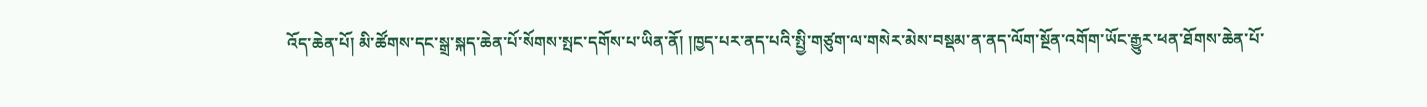འོད་ཆེན་པོ། མི་ཚོགས་དང་སྒྲ་སྐད་ཆེན་པོ་སོགས་སྤང་དགོས་པ་ཡིན་ནོ། །ཁྱད་པར་ནད་པའི་སྤྱི་གཙུག་ལ་གསེར་མེས་བསྡམ་ན་ནད་ལོག་སྔོན་འགོག་ཡོང་རྒྱུར་ཕན་ཐོགས་ཆེན་པོ་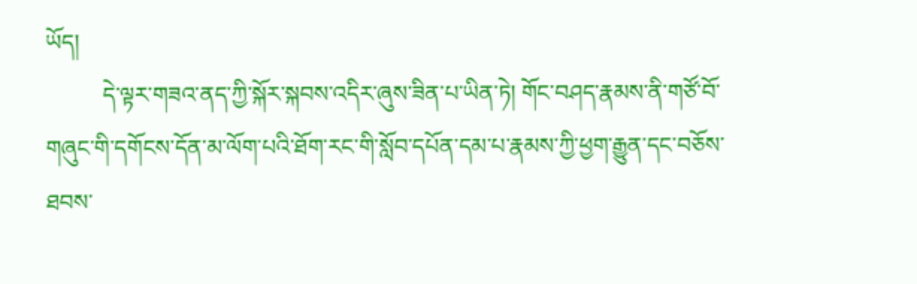ཡོད།
          དེ་ལྟར་གཟའ་ནད་ཀྱི་སྐོར་སྐབས་འདིར་ཞུས་ཟིན་པ་ཡིན་ཏེ། གོང་བཤད་རྣམས་ནི་གཙོ་བོ་གཞུང་གི་དགོངས་དོན་མ་ལོག་པའི་ཐོག་རང་གི་སློབ་དཔོན་དམ་པ་རྣམས་ཀྱི་ཕྱག་རྒྱུན་དང་བཅོས་ཐབས་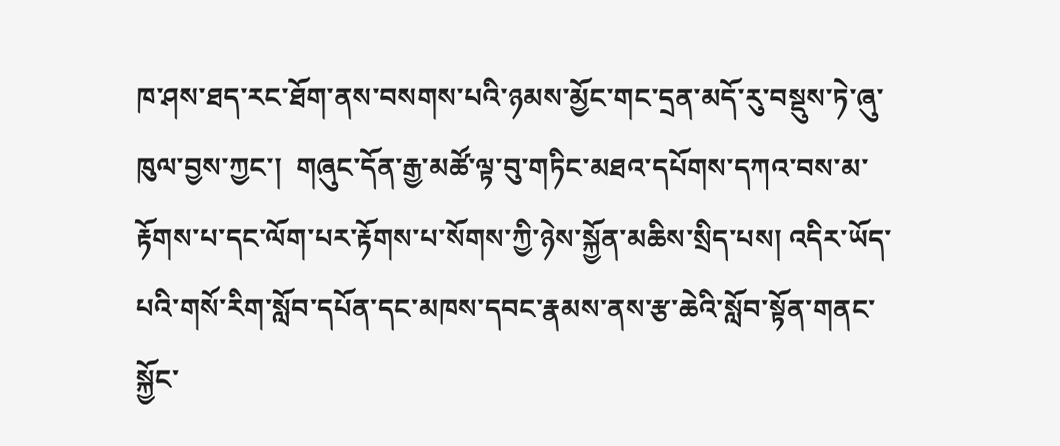ཁ་ཤས་ཐད་རང་ཐོག་ནས་བསགས་པའི་ཉམས་མྱོང་གང་དྲན་མདོ་རུ་བསྡུས་ཏེ་ཞུ་ཁུལ་བྱས་ཀྱང་།  གཞུང་དོན་རྒྱ་མཚོ་ལྟ་བུ་གཏིང་མཐའ་དཔོགས་དཀའ་བས་མ་རྟོགས་པ་དང་ལོག་པར་རྟོགས་པ་སོགས་ཀྱི་ཉེས་སྐྱོན་མཆིས་སྲིད་པས། འདིར་ཡོད་པའི་གསོ་རིག་སློབ་དཔོན་དང་མཁས་དབང་རྣམས་ནས་རྩ་ཆེའི་སློབ་སྟོན་གནང་སྐྱོང་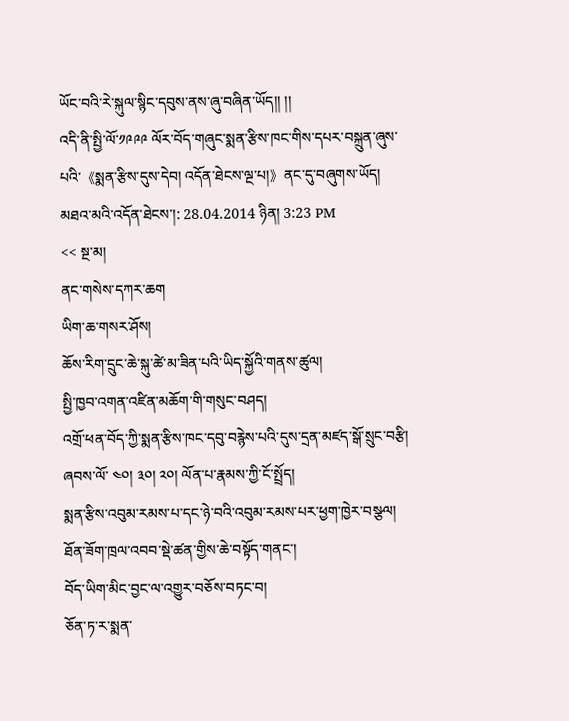ཡོང་བའི་རེ་སྐུལ་སྙིང་དབུས་ནས་ཞུ་བཞིན་ཡོད།། །།
འདི་ནི་སྤྱི་ལོ་༡༩༩༩ ལོར་བོད་གཞུང་སྨན་རྩིས་ཁང་གིས་དཔར་བསྐྲུན་ཞུས་པའི་《སྨན་རྩིས་དུས་དེབ། འདོན་ཐེངས་ལྔ་པ།》ནང་དུ་བཞུགས་ཡོད།
མཐའ་མའི་འདོན་ཐེངས་།: 28.04.2014 ཉིན། 3:23 PM
<< སྔ་མ།
ནང་གསེས་དཀར་ཆག
ཡིག་ཆ་གསར་ཤོས།
ཆོས་རིག་དྲུང་ཆེ་སྐུ་ཚེ་མ་ཟིན་པའི་ཡིད་སྐྱོའི་གནས་ཚུལ།
སྤྱི་ཁྱབ་འགན་འཛིན་མཆོག་གི་གསུང་བཤད།
འགྲོ་ཕན་བོད་ཀྱི་སྨན་རྩིས་ཁང་དབུ་བརྙེས་པའི་དུས་དྲན་མཛད་སྒོ་སྲུང་བརྩི།
ཞབས་ལོ་ ༤༠། ༣༠། ༢༠། ལོན་པ་རྣམས་ཀྱི་ངོ་སྤྲོད།
སྨན་རྩིས་འབུམ་རམས་པ་དང་ཉེ་བའི་འབུམ་རམས་པར་ཕྱག་ཁྱེར་བསྩལ།
ཐོན་ཟོག་ཁྲལ་འབབ་སྡེ་ཚན་གྱིས་ཆེ་བསྟོད་གནང་།
བོད་ཡིག་མིང་བྱང་ལ་འགྱུར་བཅོས་བཏང་བ།
ཅོན་ཏ་ར་སྨན་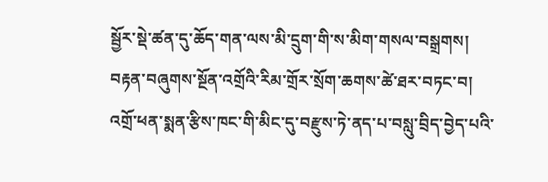སྦྱོར་སྡེ་ཚན་དུ་ཆོད་གན་ལས་མི་དྲུག་གི་ས་མིག་གསལ་བསྒྲགས།
བརྟན་བཞུགས་སྔོན་འགྲོའི་རིམ་གྲོར་སྲོག་ཆགས་ཚེ་ཐར་བཏང་བ།
འགྲོ་ཕན་སྨན་རྩིས་ཁང་གི་མིང་དུ་བརྫུས་ཏེ་ནད་པ་བསླུ་བྲིད་བྱེད་པའི་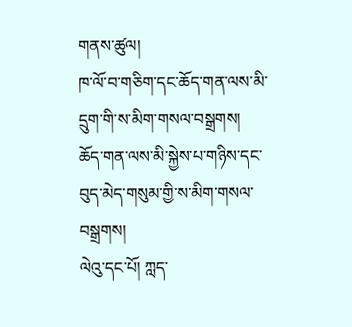གནས་ཚུལ།
ཁ་ལོ་བ་གཅིག་དང་ཆོད་གན་ལས་མི་དྲུག་གི་ས་མིག་གསལ་བསྒྲགས།
ཆོད་གན་ལས་མི་སྐྱེས་པ་གཉིས་དང་བུད་མེད་གསུམ་གྱི་ས་མིག་གསལ་བསྒྲགས།
ལེའུ་དང་པོ། ཀླད་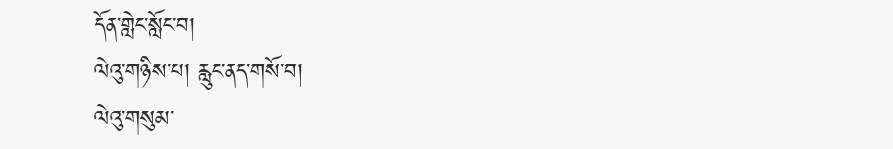དོན་གླེང་སློང་བ།
ལེའུ་གཉིས་པ། རླུང་ནད་གསོ་བ།
ལེའུ་གསུམ་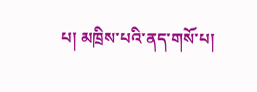པ། མཁྲིས་པའི་ནད་གསོ་པ།